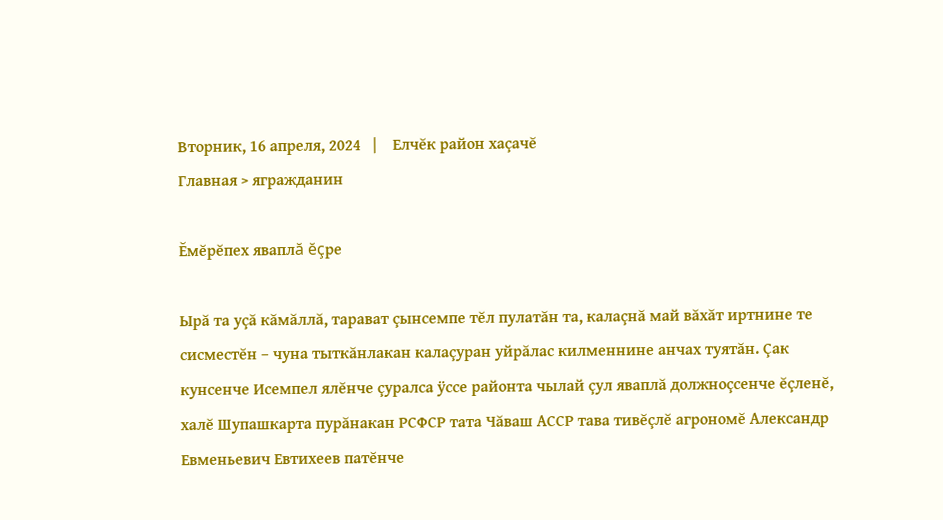Вторник, 16 апреля, 2024   |    Елчĕк район хаçачĕ
Главная > ягражданин

Ĕмĕрĕпех яваплă ĕçре

Ырă та уçă кăмăллă, тарават çынсемпе тĕл пулатăн та, калаçнă май вăхăт иртнине те сисместĕн – чуна тыткăнлакан калаçуран уйрăлас килменнине анчах туятăн. Çак кунсенче Исемпел ялĕнче çуралса ÿссе районта чылай çул яваплă должноçсенче ĕçленĕ, халĕ Шупашкарта пурăнакан РСФСР тата Чăваш АССР тава тивĕçлĕ агрономĕ Александр Евменьевич Евтихеев патĕнче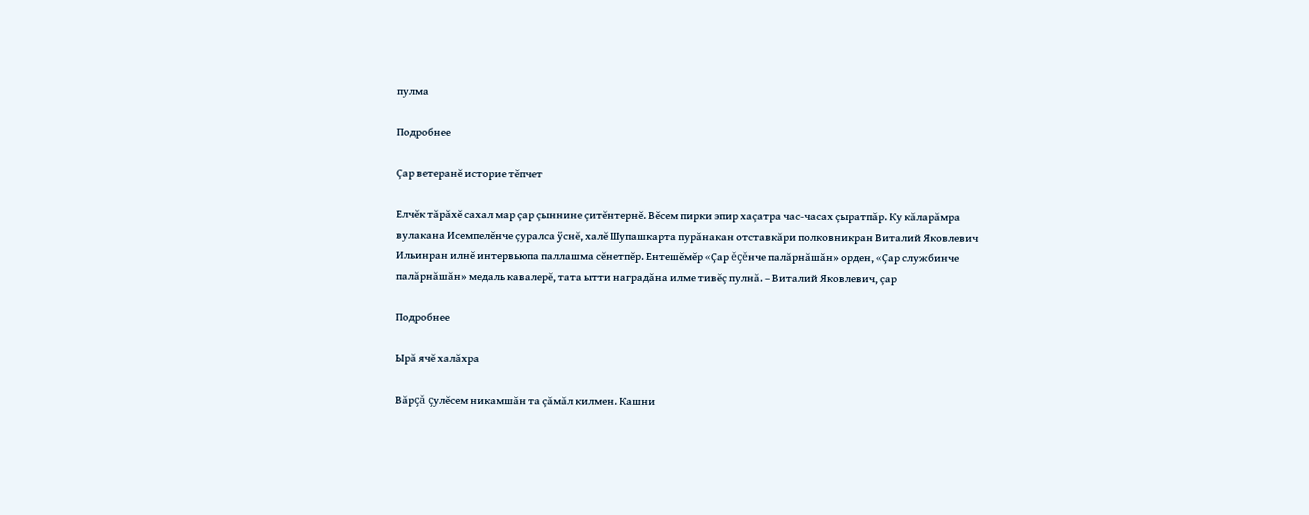пулма

Подробнее

Çар ветеранĕ историе тĕпчет

Елчĕк тăрăхĕ сахал мар çар çыннине çитĕнтернĕ. Вĕсем пирки эпир хаçатра час-часах çыратпăр. Ку кăларăмра вулакана Исемпелĕнче çуралса ÿснĕ, халĕ Шупашкарта пурăнакан отставкăри полковникран Виталий Яковлевич Ильинран илнĕ интервьюпа паллашма сĕнетпĕр. Ентешĕмĕр «Çар ĕçĕнче палăрнăшăн» орден, «Çар службинче палăрнăшăн» медаль кавалерĕ, тата ытти наградăна илме тивĕç пулнă. – Виталий Яковлевич, çар

Подробнее

Ырă ячĕ халăхра

Вăрçă çулĕсем никамшăн та çăмăл килмен. Кашни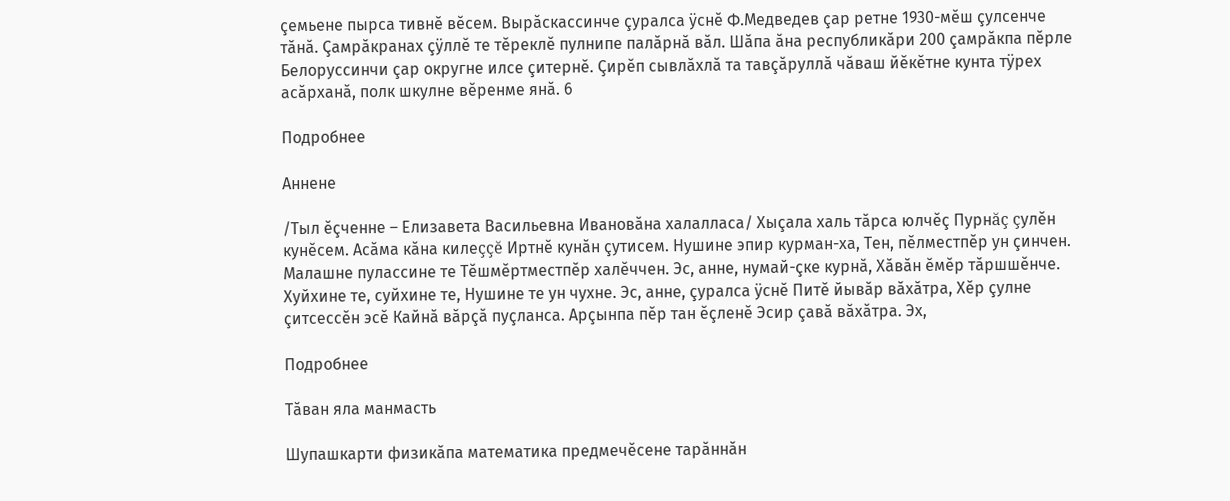çемьене пырса тивнĕ вĕсем. Вырăскассинче çуралса ÿснĕ Ф.Медведев çар ретне 1930-мĕш çулсенче тăнă. Çамрăкранах çÿллĕ те тĕреклĕ пулнипе палăрнă вăл. Шăпа ăна республикăри 200 çамрăкпа пĕрле Белоруссинчи çар округне илсе çитернĕ. Çирĕп сывлăхлă та тавçăруллă чăваш йĕкĕтне кунта тÿрех асăрханă, полк шкулне вĕренме янă. 6

Подробнее

Аннене

/Тыл ĕçченне – Елизавета Васильевна Ивановăна халалласа/ Хыçала халь тăрса юлчĕç Пурнăç çулĕн кунĕсем. Асăма кăна килеççĕ Иртнĕ кунăн çутисем. Нушине эпир курман-ха, Тен, пĕлместпĕр ун çинчен. Малашне пулассине те Тĕшмĕртместпĕр халĕччен. Эс, анне, нумай-çке курнă, Хăвăн ĕмĕр тăршшĕнче. Хуйхине те, суйхине те, Нушине те ун чухне. Эс, анне, çуралса ÿснĕ Питĕ йывăр вăхăтра, Хĕр çулне çитсессĕн эсĕ Кайнă вăрçă пуçланса. Арçынпа пĕр тан ĕçленĕ Эсир çавă вăхăтра. Эх,

Подробнее

Тăван яла манмасть

Шупашкарти физикăпа математика предмечĕсене тарăннăн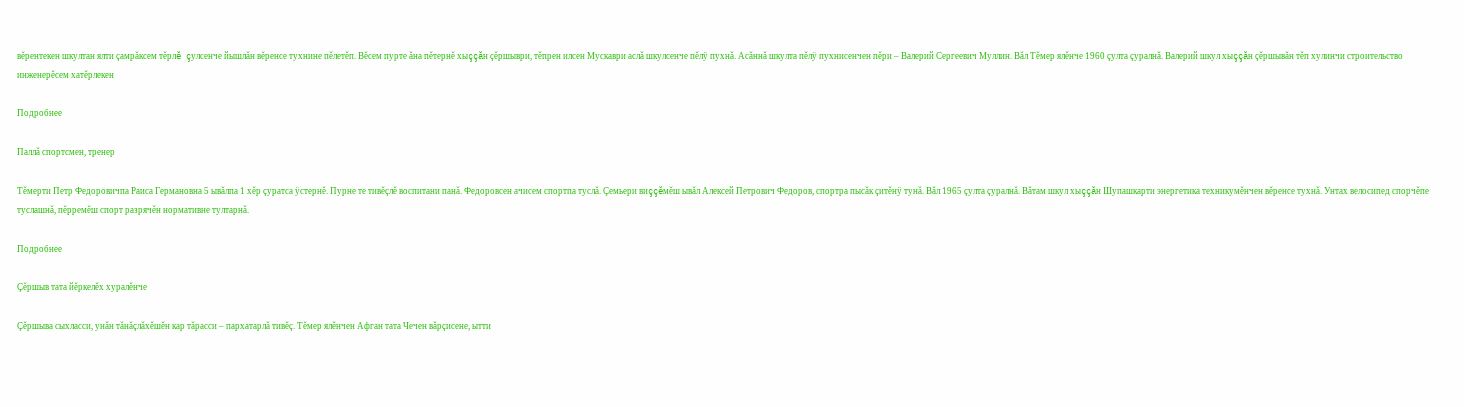вĕрентекен шкултан ялти çамрăксем тĕрлĕ çулсенче йышлăн вĕренсе тухнине пĕлетĕп. Вĕсем пурте ăна пĕтернĕ хыççăн çĕршыври, тĕпрен илсен Мускаври аслă шкулсенче пĕлÿ пухнă. Асăннă шкулта пĕлÿ пухнисенчен пĕри – Валерий Сергеевич Муллин. Вăл Тĕмер ялĕнче 1960 çулта çуралнă. Валерий шкул хыççăн çĕршывăн тĕп хулинчи строительство инженерĕсем хатĕрлекен

Подробнее

Паллă спортсмен, тренер

Тĕмерти Петр Федоровичпа Раиса Германовна 5 ывăлпа 1 хĕр çуратса ÿстернĕ. Пурне те тивĕçлĕ воспитани панă. Федоровсен ачисем спортпа туслă. Çемьери виççĕмĕш ывăл Алексей Петрович Федоров, спортра пысăк çитĕнÿ тунă. Вăл 1965 çулта çуралнă. Вăтам шкул хыççăн Шупашкарти энергетика техникумĕнчен вĕренсе тухнă. Унтах велосипед спорчĕпе туслашнă, пĕрремĕш спорт разрячĕн нормативне тултарнă.

Подробнее

Çĕршыв тата йĕркелĕх хуралĕнче

Çĕршыва сыхласси, унăн тăнăçлăхĕшĕн кар тăрасси – пархатарлă тивĕç. Тĕмер ялĕнчен Афган тата Чечен вăрçисене, ытти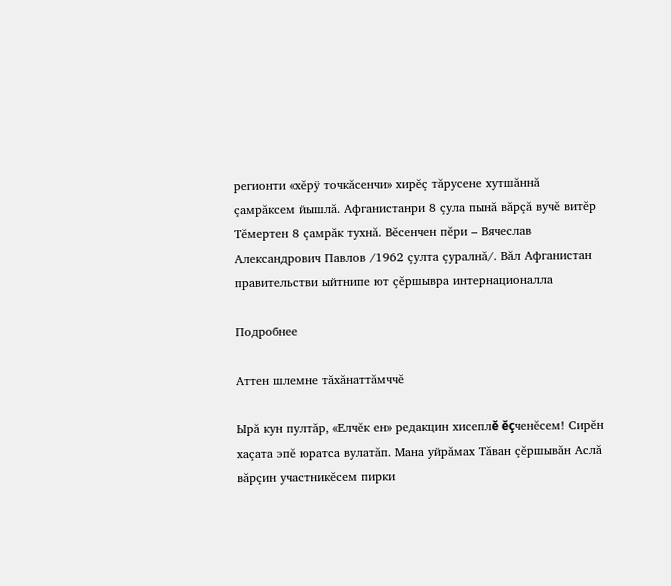регионти «хĕрÿ точкăсенчи» хирĕç тăрусене хутшăннă çамрăксем йышлă. Афганистанри 8 çула пынă вăрçă вучĕ витĕр Тĕмертен 8 çамрăк тухнă. Вĕсенчен пĕри – Вячеслав Александрович Павлов /1962 çулта çуралнă/. Вăл Афганистан правительстви ыйтнипе ют çĕршывра интернационалла

Подробнее

Аттен шлемне тăхăнаттăмччĕ

Ырă кун пултăр, «Елчĕк ен» редакцин хисеплĕ ĕçченĕсем! Сирĕн хаçата эпĕ юратса вулатăп. Мана уйрăмах Тăван çĕршывăн Аслă вăрçин участникĕсем пирки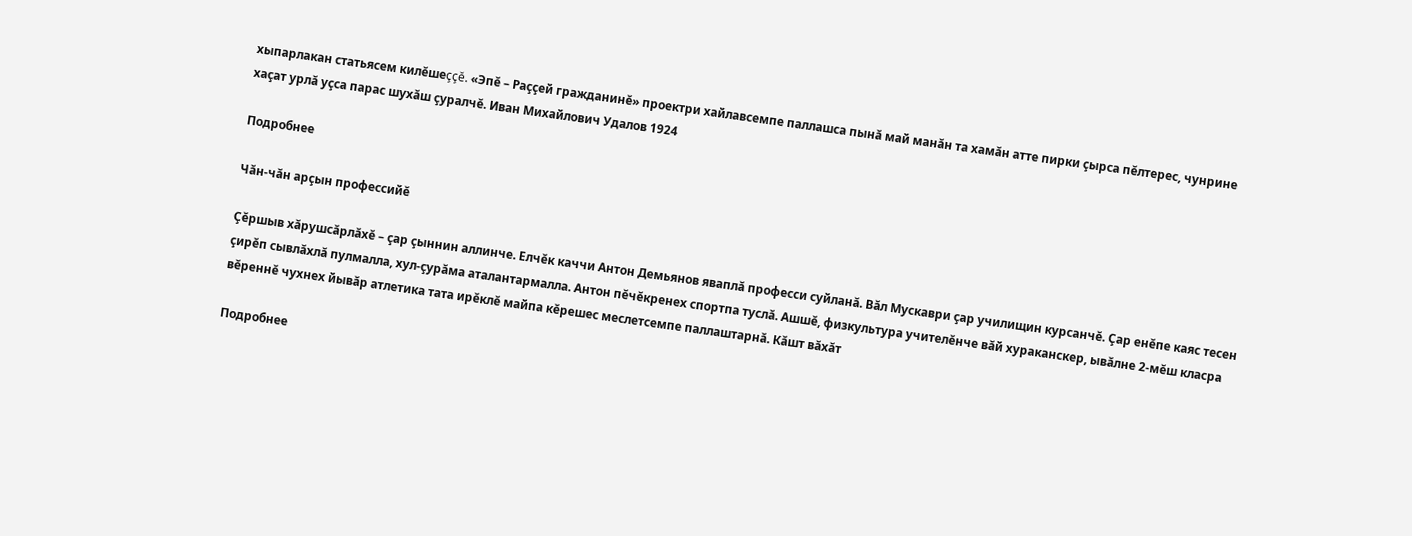хыпарлакан статьясем килĕшеççĕ. «Эпĕ – Раççей гражданинĕ» проектри хайлавсемпе паллашса пынă май манăн та хамăн атте пирки çырса пĕлтерес, чунрине хаçат урлă уçса парас шухăш çуралчĕ. Иван Михайлович Удалов 1924

Подробнее

Чăн-чăн арçын профессийĕ

Çĕршыв хăрушсăрлăхĕ – çар çыннин аллинче. Елчĕк каччи Антон Демьянов яваплă професси суйланă. Вăл Мускаври çар училищин курсанчĕ. Çар енĕпе каяс тесен çирĕп сывлăхлă пулмалла, хул-çурăма аталантармалла. Антон пĕчĕкренех спортпа туслă. Ашшĕ, физкультура учителĕнче вăй хураканскер, ывăлне 2-мĕш класра вĕреннĕ чухнех йывăр атлетика тата ирĕклĕ майпа кĕрешес меслетсемпе паллаштарнă. Кăшт вăхăт

Подробнее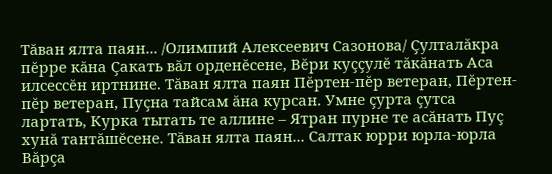Тăван ялта паян... /Олимпий Алексеевич Сазонова/ Çулталăкра пĕрре кăна Çакать вăл орденĕсене, Вĕри куççулĕ тăкăнать Аса илсессĕн иртнине. Тăван ялта паян Пĕртен-пĕр ветеран, Пĕртен-пĕр ветеран, Пуçна тайсам ăна курсан. Умне çурта çутса лартать, Курка тытать те аллине – Ятран пурне те асăнать Пуç хунă тантăшĕсене. Тăван ялта паян... Салтак юрри юрла-юрла Вăрçа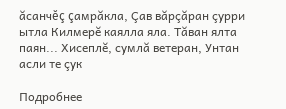ăсанчĕç çамрăкла, Çав вăрçăран çурри ытла Килмерĕ каялла яла. Тăван ялта паян... Хисеплĕ, сумлă ветеран, Унтан асли те çук

Подробнее